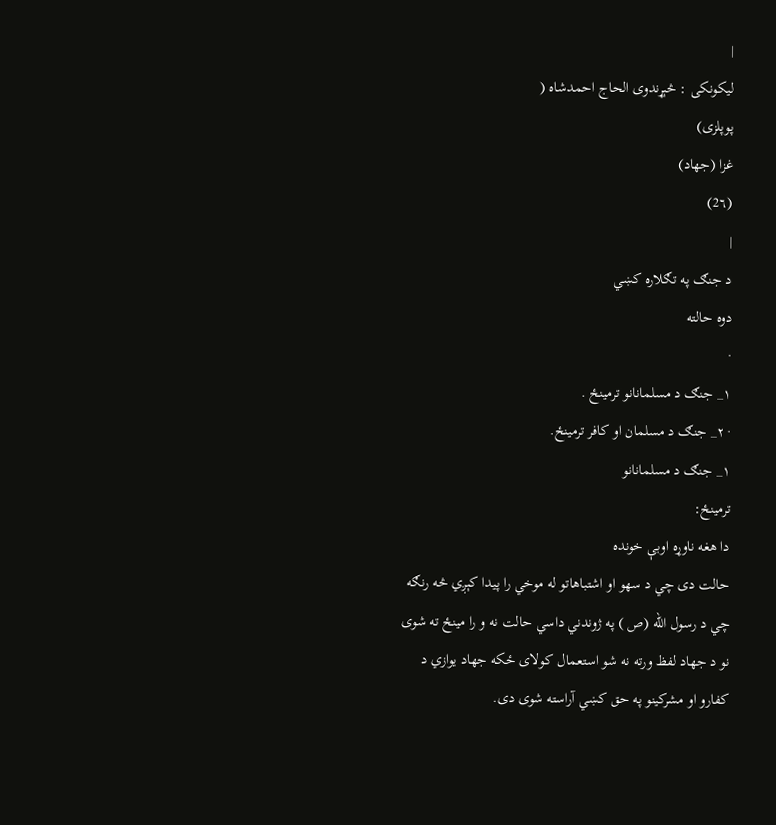|
ليکونکى : څېړندوى الحاج احمدشاه (
پوپلزى)
غزا (جهاد)
(2٦)
|
د جنګ په تګلاره کښي
دوه حالته
·
١_ جنګ د مسلمانانو ترمينځ .
· ٢_ جنګ د مسلمان او کافر ترمينځ.
١_ جنګ د مسلمانانو
ترمينځ:
دا هغه ناوړه اوبې خونده
حالت دى چي د سهو او اشتباهاتو له موخي را پيدا کېږي څه رنګه
چي د رسول الله (ص ) په ژوندني داسي حالت نه و را مينځ ته شوى
نو د جهاد لفظ ورته نه شو استعمال کولاى ځکه جهاد يوازي د
کفارو او مشرکينو په حق کښي آراسته شوى دى.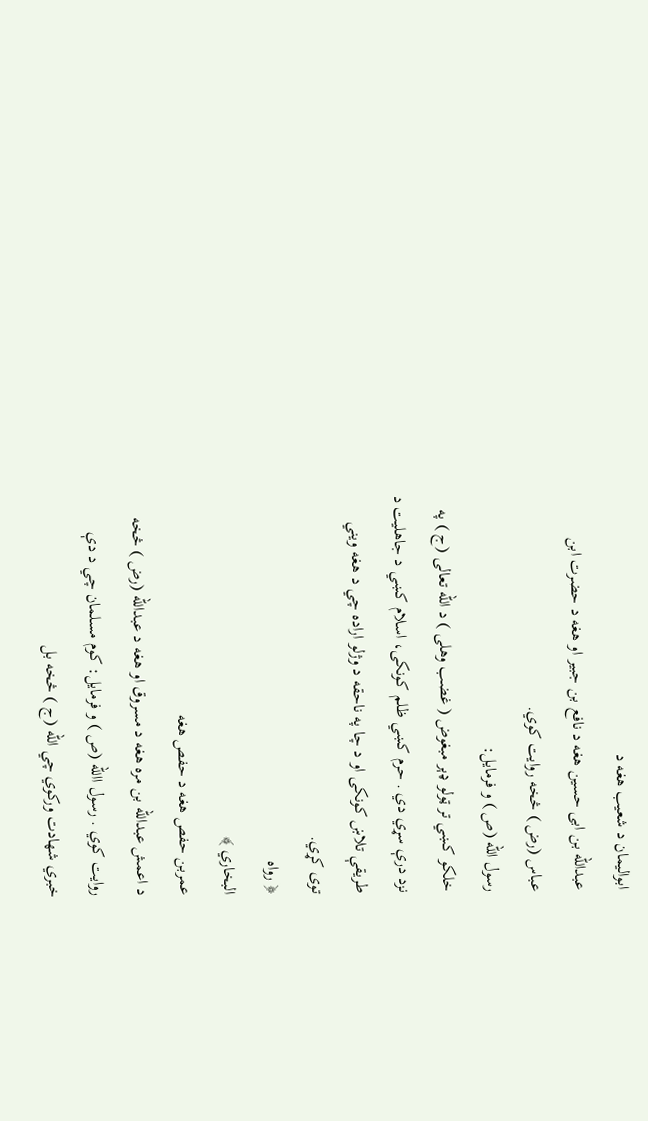ابواليمان د شعيب هغه د
عبدالله بن ابى حسين هغه د نافع بن جبير او هغه د حضرت ابن
عباس (رض ) څخه روايت کوي.
رسول الله (ص ) و فرمايل:
خلکو کښي تر ټولو ډېر مبغوض ( غضب وهلى ) د الله تعالى (ج ) په
نزد درې سړي دي . حرم کښي ظلم کونکى، اسلام کښي د جاهليت د
طريقې تلاښ کونکى او د چا په ناحقه د وژلو اراده چي د هغه ويني
توى کړي.
﴿ رواه
البخاري ﴾
عمربن حفص هغه د حفص هغه
د اعمش عبدالله بن مره هغه د مسروق او هغه د عبدالله (رض ) څخه
روايت کوي . رسول االله (ص ) و فرمايل: کوم مسلمان چي د دې
خبري شهادت ورکوي چي الله (ج ) څخه بل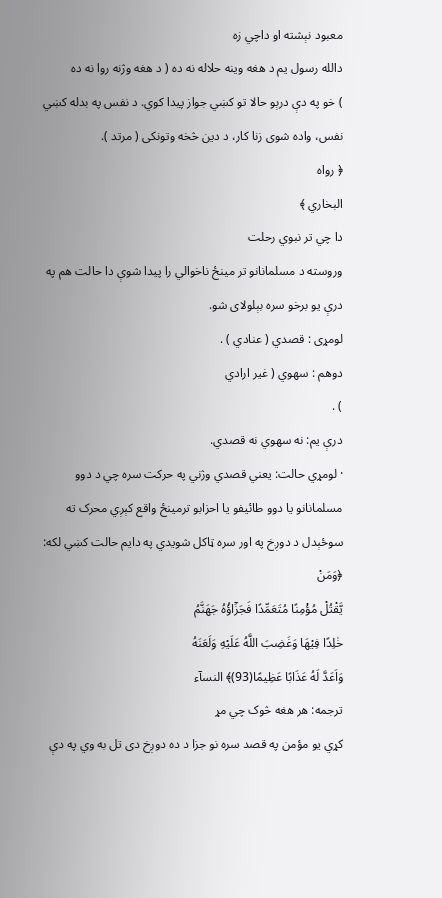معبود نېشته او داچي زه
دالله رسول يم د هغه وينه حلاله نه ده ( د هغه وژنه روا نه ده
) خو په دې درېو حالا تو کښي جواز پيدا کوي. د نفس په بدله کښي
نفس، واده شوى زنا کار، د دين څخه وتونکى ( مرتد ).
﴿ رواه
البخاري ﴾
دا چي تر نبوي رحلت
وروسته د مسلمانانو تر مينځ ناخوالي را پيدا شوې دا حالت هم په
درې يو برخو سره بېلولاى شو.
لومړى : قصدي ( عنادي ) .
دوهم : سهوي ( غير ارادي
) .
درې يم: نه سهوي نه قصدي.
· لومړي حالت: يعني قصدي وژني په حرکت سره چي د دوو
مسلمانانو يا دوو طائيفو يا احزابو ترمينځ واقع کېږي محرک ته
سوځېدل د دوږخ په اور سره ټاکل شويدي په دايم حالت کښي لکه:
﴿وَمَنْ
يَّقْتُلْ مُؤْمِنًا مُتَعَمِّدًا فَجَزَۤاؤُهُ جَهَنَّمُ
خٰلِدًا فِيْهَا وَغَضِبَ اللَّهُ عَلَيْهِ وَلَعَنَهُ
وَاَعَدَّ لَهُ عَذَابًا عَظِيمًا(93)﴾ النسآء
ترجمه: هر هغه څوک چي مړ
کړي يو مؤمن په قصد سره نو جزا د ده دوږخ دى تل به وي په دې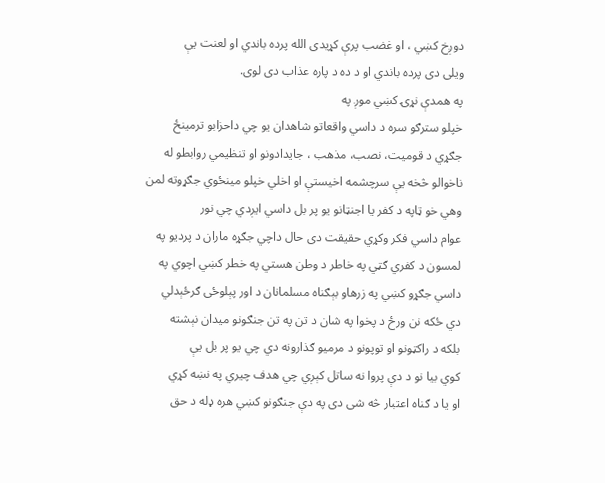دوږخ کښي ، او غضب پرې کړيدى الله پرده باندي او لعنت يې
ويلى دى پرده باندي او د ده د پاره عذاب دى لوى.
په همدې نړۍ کښي موږ په
خپلو سترګو سره د داسي واقعاتو شاهدان يو چي داحزابو ترمينځ
جګړي د قوميت، نصب، مذهب ، جايدادونو او تنظيمي روابطو له
ناخوالو څخه يې سرچشمه اخيستې او اخلي خپلو مينځوي جګړوته لمن
وهي خو ټاپه د کفر يا اجنټانو يو پر بل داسي ايږدي چي نور
عوام داسي فکر وکړي حقيقت دى حال داچي جګړه ماران د پرديو په
لمسون د کفري ګټي په خاطر د وطن هستي په خطر کښي اچوي په
داسي جګړو کښي په زرهاو بېګناه مسلمانان د اور پېلوځى ګرځېدلي
دي ځکه نن ورځ د پخوا په شان د تن په تن جنګونو ميدان نېشته
بلکه د راکټونو او توپونو د مرميو ګذارونه دي چي يو پر بل يې
کوي بيا نو د دې پروا نه ساتل کېږي چي هدف چيري په نښه کړي
او يا د ګناه اعتبار څه شى دى په دې جنګونو کښي هره ډله د حق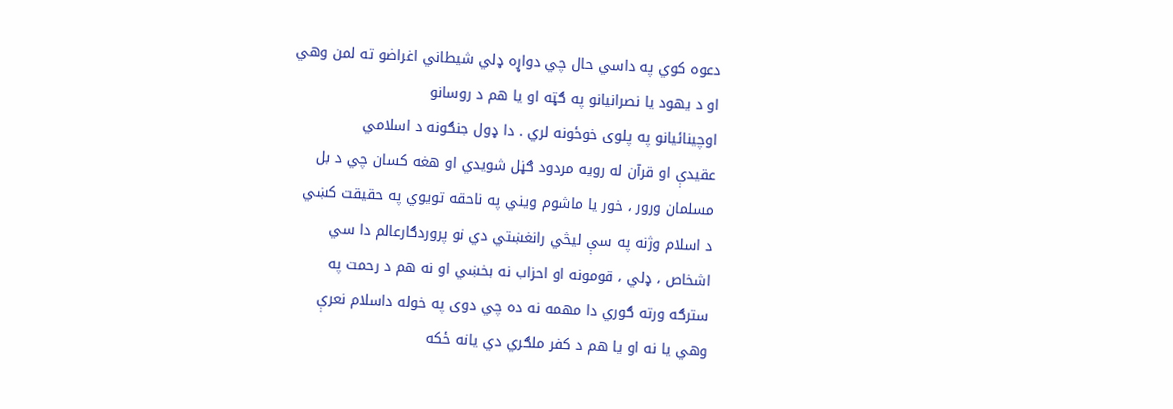دعوه کوي په داسي حال چي دواړه ډلي شيطاني اغراضو ته لمن وهي
او د يهود يا نصرانيانو په ګټه او يا هم د روسانو
اوچينائيانو په پلوى خوځونه لري . دا ډول جنګونه د اسلامي
عقيدې او قرآن له رويه مردود ګڼل شويدي او هغه کسان چي د بل
مسلمان ورور ، خور يا ماشوم ويني په ناحقه تويوي په حقيقت کښي
د اسلام وژنه په سې ليڅي رانغښتي دي نو پروردګارعالم دا سي
اشخاص ، ډلي ، قومونه او احزاب نه بخښي او نه هم د رحمت په
سترګه ورته ګوري دا مهمه نه ده چي دوى په خوله داسلام نعرې
وهي يا نه او يا هم د کفر ملګري دي يانه ځکه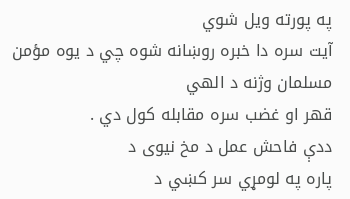په پورته ويل شوي
آيت سره دا خبره روښانه شوه چي د يوه مؤمن مسلمان وژنه د الهي
قهر او غضب سره مقابله کول دي .
ددې فاحش عمل د مخ نيوى د
پاره په لومړي سر کښي د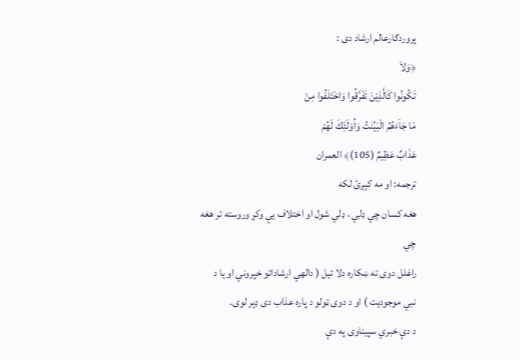پروردګارعالم ارشاد دى :
﴿وَلاَ
تَكُونُوا كَالَّذِيْنَ تَفَرَّقُوا وَاخْتَلَفُوا مِنْ
مَا جَاۤءَهُمُ الْبَيِّنٰتُ وَاُوْلَئِۤكَ لَهُمْ
عَذَابٌ عَظِيمٌ (105)﴾ العمران
ترجمه: او مه کېږئ لکه
هغه کسان چي ډلي ، ډلي شول او اختلاف يې وکړ وروسته تر هغه چي
راغلل دوى ته ښکاره دلا ئيل ( دالهي ارشاداتو خپروني او يا د
نبي موجوديت ) او د دوى ټولو د پاره عذاب دى ډېر لوى.
د دې خبري سپيناوى په دې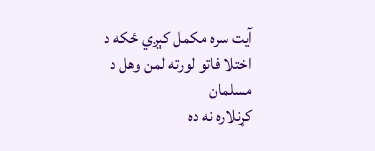آيت سره مکمل کېږي ځکه د اختلا فاتو لورته لمن وهل د مسلمان
کړنلاره نه ده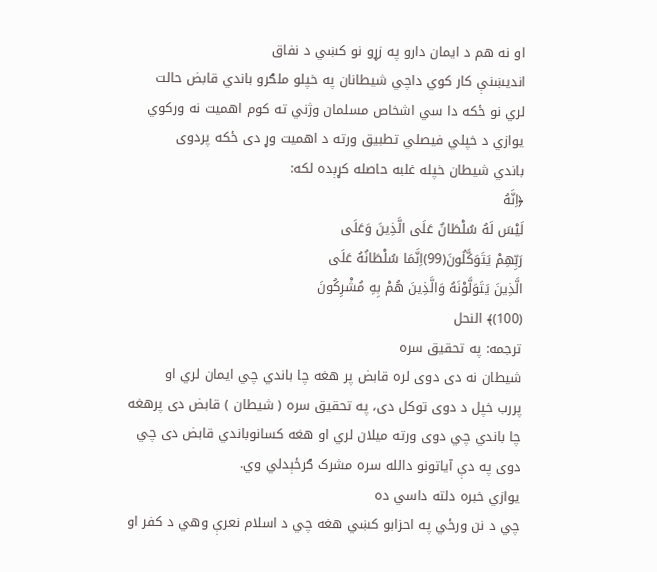او نه هم د ايمان دارو په زړو نو کښي د نفاق
انديښنې کار کوي داچي شيطانان په خپلو ملګرو باندي قابض حالت
لري نو ځکه دا سي اشخاص مسلمان وژني ته کوم اهميت نه ورکوي
يوازي د خپلي فيصلي تطبيق ورته د اهميت وړ دى ځکه پردوى
باندي شيطان خپله غلبه حاصله کړېده لکه:
﴿اِنَّهُ
لَيْسَ لَهُ سُلْطَانٌ عَلَى الَّذِينَ وَعَلَى
رَبِّهِمْ يَتَوَكَّلُونَ(99)اِنَّمَا سُلْطَانُهُ عَلَى
الَّذِينَ يَتَوَلَّوْنَهُ وَالَّذِينَ هُمْ بِهِ مُشْرِكُونَ
(100)﴾ النحل
ترجمه: په تحقيق سره
شيطان نه دى دوى لره قابض پر هغه چا باندي چي ايمان لري او
پررب خپل د دوى توکل دى، په تحقيق سره ( شيطان ) قابض دى پرهغه
چا باندي چي دوى ورته ميلان لري او هغه کسانوباندي قابض دى چي
دوى په دې آياتونو دالله سره مشرک ګرځېدلي وي.
يوازي خبره دلته داسي ده
چي د نن ورځي په احزابو کښي هغه چي د اسلام نعرې وهي د کفر او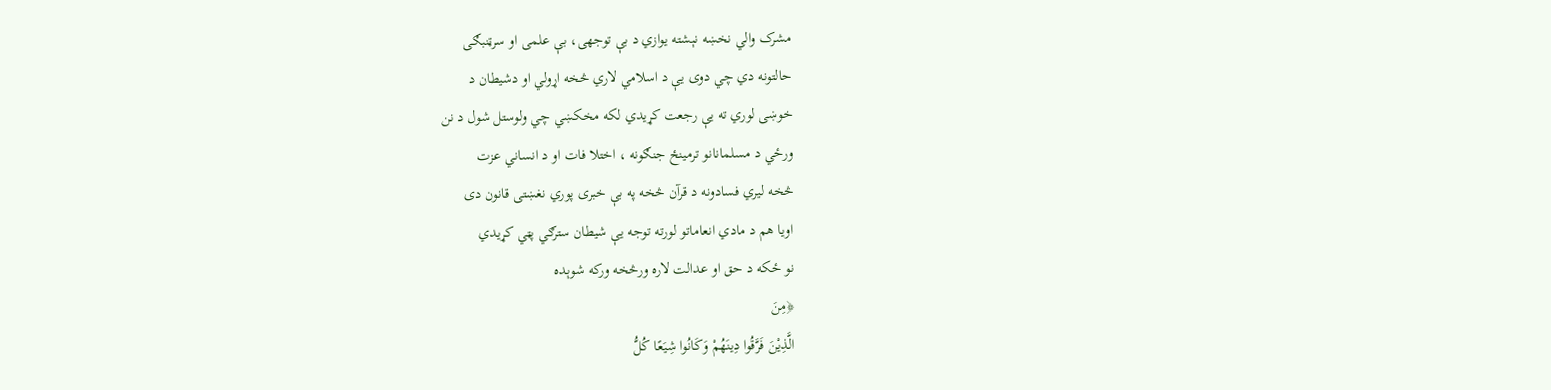مشرک والي نخښه نېشته يوازي د بې توجهى، بې علمى او سرټنبګى
حالتونه دي چي دوى يې د اسلامي لاري څخه اړولي او دشيطان د
خوښى لوري ته يې رجعت کړيدي لکه مخکښي چي ولوستل شول د نن
ورځي د مسلمانانو ترمينځ جنګونه ، اختلا فات او د انساني عزت
څخه ليري فسادونه د قرآن څخه په بې خبرى پوري نغښتى قانون دى
اويا هم د مادي انعاماتو لورته توجه يې شيطان سترګي پټي کړيدي
نو ځکه د حق او عدالت لاره ورڅخه ورکه شوېده
﴿مِنَ
الَّذِيْنَ فَرَّقُوا دِينَهُمْ وَكَانُوا شِيَعًا كُلُّ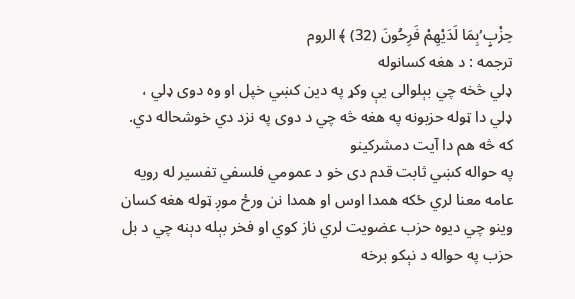حِزْبٍ ۢبِمَا لَدَيْهِمْ فَرِحُونَ (32) ﴾ الروم
ترجمه : د هغه کسانوله
ډلي څخه چي بېلوالى يې وکړ په دين کښي خپل او وه دوى ډلي ،
ډلي دا ټوله حزبونه په هغه څه چي د دوى په نزد دي خوشحاله دي.
که څه هم دا آيت دمشرکينو
په حواله کښي ثابت قدم دى خو د عمومي فلسفي تفسير له رويه
عامه معنا لري ځکه همدا اوس او همدا نن ورځ موږ ټوله هغه کسان
وينو چي ديوه حزب عضويت لري ناز کوي او فخر بېله دېنه چي د بل
حزب په حواله د نېکو برخه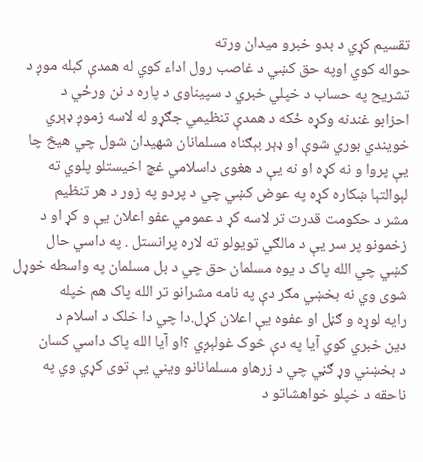تقسيم کړي د بدو خبرو ميدان ورته
حواله کوي اوپه حق کښي د غاصب رول اداء کوي له همدې کبله موږ د
تشريح په حساب د خپلي خبري د سپيناوى د پاره د نن ورځي د
احزابو غندنه وکړه ځکه د همدې تنظيمي جګړو له لاسه زموږ ډېري
خويندي بوري شوې او ډېر بېګناه مسلمانان شهيدان شول چي هيڅ چا
يې پروا و نه کړه او نه يې د هغوى داسلامي غچ اخيستلو پلوي ته
لېوالتېا ښکاره کړه په عوض کښي چي د پردو په زور د هر تنظيم
مشر د حکومت قدرت تر لاسه کړ د عمومي عفو اعلان يې و کړ او د
زخمونو پر سر يې د مالګي تويولو ته لاره پرانستل . په داسي حال
کښي چي الله پاک د يوه مسلمان حق چي د بل مسلمان په واسطه خوړل
شوى وي نه بخښي مګر دې په نامه مشرانو تر الله پاک هم خپله
رايه لوړه و ګڼل او عفوه يې اعلان کړل.دا چي دا خلک د اسلام د
دين خبري کوي آيا په دې څوک غولېږي ؟او آيا الله پاک داسي کسان
د بخښني وړ ګڼي چي د زرهاو مسلمانانو ويني يې توى کړي وي په
ناحقه د خپلو خواهشاتو د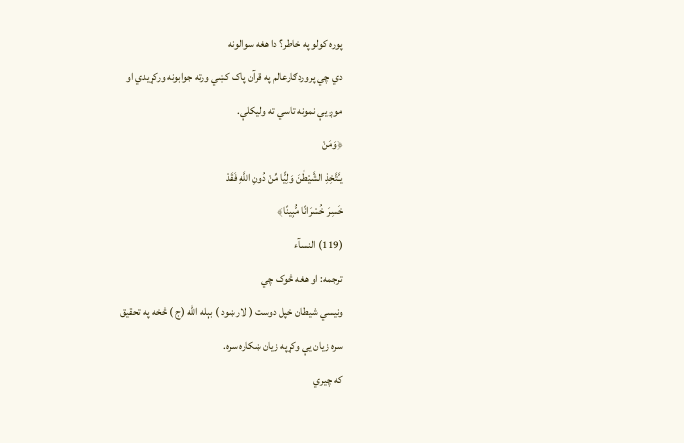پوره کولو په خاطر؟ دا هغه سوالونه
دي چي پروردګارعالم په قرآن پاک کښي ورته جوابونه ورکړيدي او
موږ يې نمونه تاسي ته وليکلې.
﴿وَمَنْ
يـَّتَّخِذِ الشَّيْطٰنَ وَلِيًّا مِّنْ دُونِ اللَّهِ فَقَدْ
خَسِرَ خُسْرَانًا مُّبِينًا﴾
(119) النسآء
ترجمه: او هغه څوک چي
ونيسي شيطان خپل دوست ( لار ښود ) بېله الله (ج ) څخه په تحقيق
سره زيان يې وکړپه زيان ښکاره سره.
که چيري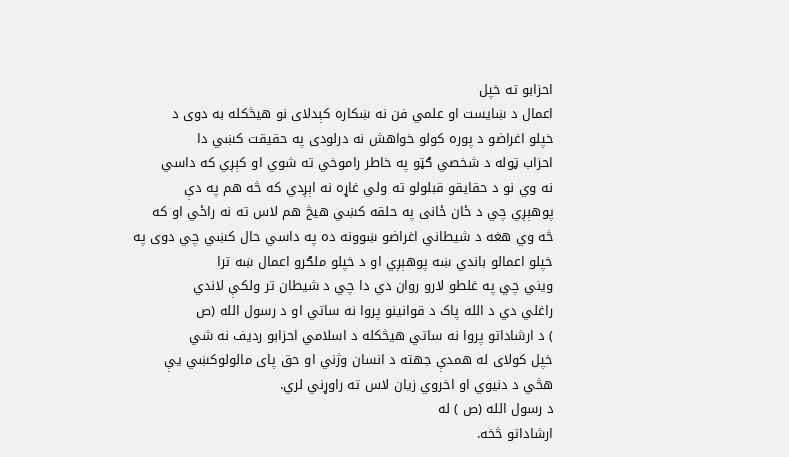احزابو ته خپل
اعمال د ښايست او علمي فن نه ښکاره کېدلاى نو هيڅکله به دوى د
خپلو اغراضو د پوره کولو خواهش نه درلودى په حقيقت کښي دا
احزاب ټوله د شخصي ګټو په خاطر راموخي ته شوي او کېږي که داسي
نه وي نو د حقايقو قبلولو ته ولي غاړه نه اېږدي که څه هم په دې
پوهېږي چي د ځان ځانى په حلقه کښي هيڅ هم لاس ته نه راځي او که
څه وي هغه د شيطاني اغراضو ښوونه ده په داسي حال کښي چي دوى په
خپلو اعمالو باندي ښه پوهېږي او د خپلو ملګرو اعمال ښه ترا
ويني چي په غلطو لارو روان دي دا چي د شيطان تر ولکې لاندي
راغلي دي د الله پاک د قوانينو پروا نه ساتي او د رسول الله (ص
) د ارشاداتو پروا نه ساتي هيڅکله د اسلامي احزابو رديف نه شي
خپل کولاى له همدې جهته د انسان وژني او حق پاى مالولوکښي يې
هڅي د دنيوي او اخروي زيان لاس ته راوړني لري.
د رسول الله (ص ) له
ارشاداتو څخه.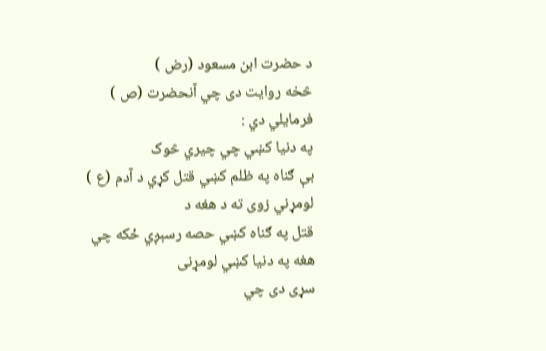د حضرت ابن مسعود (رض )
څخه روايت دى چي آنحضرت (ص ) فرمايلي دي :
په دنيا کښي چي چيري څوک
بې ګناه په ظلم کښي قتل کړي د آدم (ع ) لومړني زوى ته د هغه د
قتل په ګناه کښي حصه رسېږي ځکه چي هغه په دنيا کښي لومړنى
سړى دى چي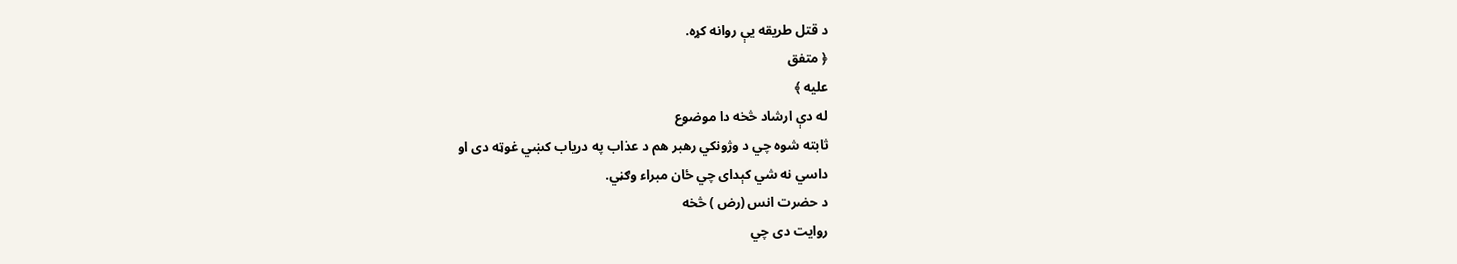د قتل طريقه يې روانه کړه.
﴿ متفق
عليه ﴾
له دې ارشاد څخه دا موضوع
ثابته شوه چي د وژونکي رهبر هم د عذاب په درياب کښي غوټه دى او
داسي نه شي کېداى چي ځان مبراء وګڼي.
د حضرت انس (رض ) څخه
روايت دى چي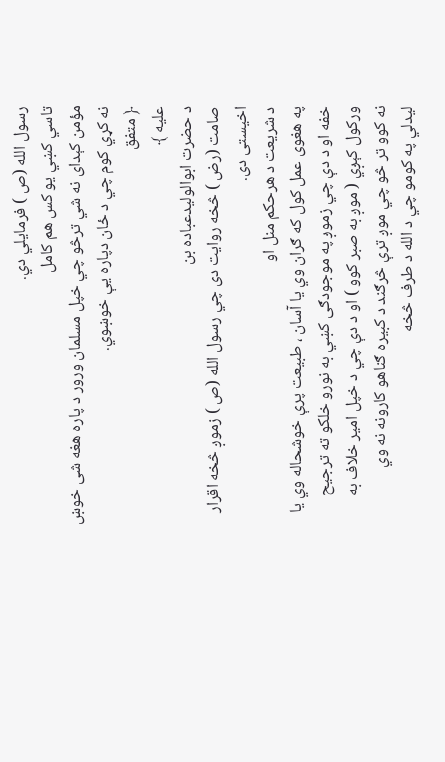رسول الله (ص ) فرمايلي دي.
تاسي کښي يو کس هم کامل
مؤمن کېداى نه شي ترڅو چي خپل مسلمان ورور د پاره هغه شى خوښ
نه کړي کوم چي د ځان دپاره يې خوښوي.
﴿ متفق
عليه ﴾
د حضرت ابوالوليدعباده بن
صامت (رض ) څخه روايت دى چي رسول الله (ص ) زموږ څخه اقرار
اخيستى دى.
د شريعت د هرحکم منل او
په هغوى عمل کول که ګران وي يا آسان ، طبيعت پرې خوشحاله وي يا
خفه او د دې چي زموږ په موجودګى کښي به نورو خلکو ته ترجيح
ورکول کېږي ( موږ به صبر کوو ) او د دې چي د خپل امير خلاف به
نه کوو تر څو چي موږ ترې څرګند د کبيره ګناهو کارونه نه وي
ليدلي په کومو چي د الله د طرف څخه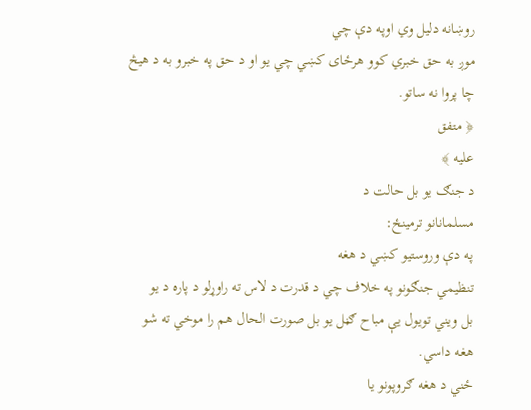روښانه دليل وي اوپه دې چي
موږ به حق خبري کوو هرځاى کښي چي يو او د حق په خبرو به د هيڅ
چا پروا نه ساتو.
﴿ متفق
عليه ﴾
د جنګ يو بل حالت د
مسلمانانو ترمينځ:
په دې وروستيو کښي د هغه
تنظيمي جنګونو په خلاف چي د قدرت د لاس ته راوړلو د پاره د يو
بل ويني تويول يې مباح ګڼل يو بل صورت الحال هم را موخي ته شو
هغه داسي.
ځني د هغه ګروپونو يا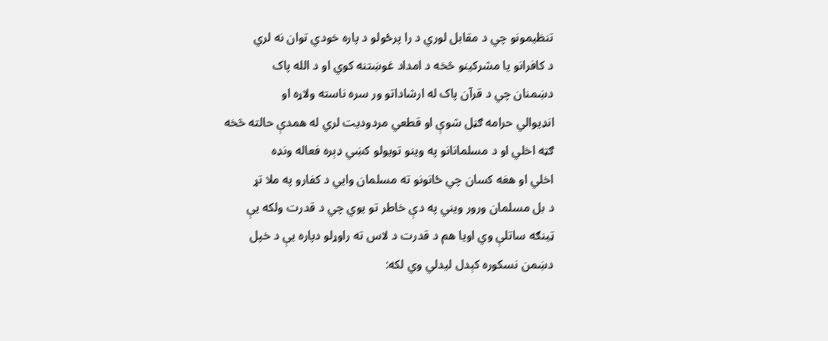تنظيمونو چي د مقابل لوري د را پرځولو د پاره خودي توان نه لري
د کافرانو يا مشرکينو څخه د امداد غوښتنه کوي او د الله پاک
دښمنان چي د قرآن پاک له ارشاداتو ور سره ناسته ولاړه او
انډيوالي حرامه ګڼل شوې او قطعي مردوديت لري له همدې حالته څخه
ګټه اخلي او د مسلمانانو په وينو تويولو کښي ډېره فعاله ونډه
اخلي او هغه کسان چي ځانونو ته مسلمان وايي د کفارو په ملا تړ
د بل مسلمان ورور ويني په دې خاطر تو يوي چي د قدرت ولکه يې
ټينګه ساتلې وي اويا هم د قدرت د لاس ته راوړلو دپاره يې د خپل
دښمن نسکوره کېدل ليدلي وي لکه: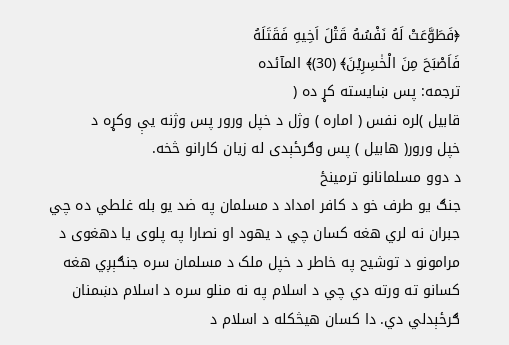﴿فَطَوَّعَتْ لَهُ نَفْسُهُ قَتْلَ اَخِيهِ فَقَتَلَهُ
فَاَصْبَحَ مِنَ الْخٰسِرِيْنَ﴾ (30)﴾ المآئده
ترجمه: پس ښايسته کړ ده (
قابيل )لره نفس ( اماره ) وژل د خپل ورور پس وژنه يې وکړه د
خپل ورور( هابيل ) پس وګرځېدى له زيان کارانو څخه.
د دوو مسلمانانو ترمينځ
جنګ يو طرف خو د کافر امداد د مسلمان په ضد يو بله غلطي ده چي
جبران نه لري هغه کسان چي د يهود او نصارا په پلوى يا دهغوى د
مرامونو د توشيح په خاطر د خپل ملک د مسلمان سره جنګېږي هغه
کسانو ته ورته دي چي د اسلام په نه منلو سره د اسلام دښمنان
ګرځېدلي دي. دا کسان هيڅکله د اسلام د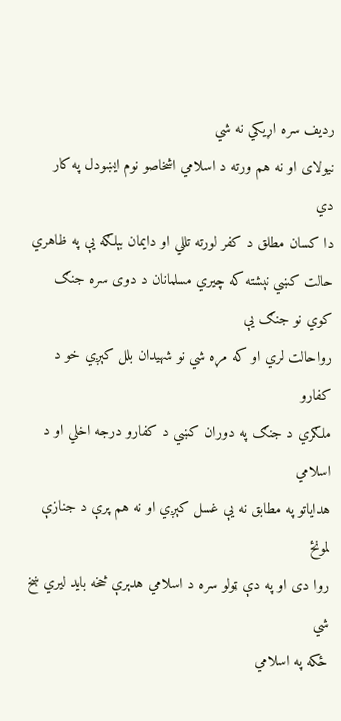رديف سره اړيکي نه شي
نيولاى او نه هم ورته د اسلامي اشخاصو نوم ايښودل په کار دي
دا کسان مطلق د کفر لورته تللي او دايمان بېلګه يې په ظاهري
حالت کښي نېشته که چيري مسلمانان د دوى سره جنګ کوي نو جنګ يې
رواحالت لري او که مړه شي نو شهيدان بلل کېږي خو د کفارو
ملګري د جنګ په دوران کښي د کفارو درجه اخلي او د اسلامي
هداياتو په مطابق نه يې غسل کېږي او نه هم پرې د جنازې لمونځ
روا دى او په دې ټولو سره د اسلامي هدېرې څخه بايد ليري ښخ شي
ځکه په اسلامي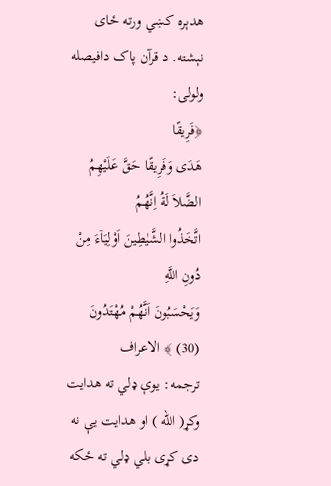هدېره کښي ورته ځاى نېشته. د قرآن پاک دافيصله
ولولى:
﴿فَرِيقًا
هَدَى وَفَرِيقًا حَقَّ عَلَيْهِمُ الضَّلاَ لَةُ اِنَّهُمُ
اتَّخَذُوا الشَّيٰطِينَ اَوْلِيَاۤءَ مِنْ دُونِ اللَّهِ
وَيَحْسَبُونَ اَنَّهُمْ مُهْتَدُونَ (30) ﴾ الاعراف
ترجمه: يوې ډلي ته هدايت
وکړ( الله ) او هدايت يې نه دى کړى بلي ډلي ته ځکه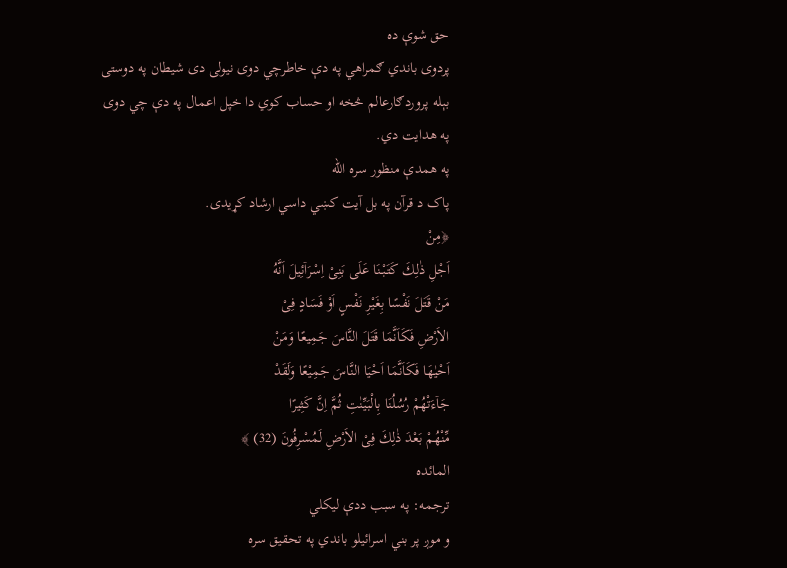حق شوې ده
پردوى باندي ګمراهي په دې خاطرچي دوى نيولى دى شيطان په دوستى
بېله پروردګارعالم څخه او حساب کوي دا خپل اعمال په دې چي دوى
په هدايت دي.
په همدې منظور سره الله
پاک د قرآن په بل آيت کښي داسي ارشاد کړيدى.
﴿مِنْ
اَجْلِ ذٰلِكَ كَتَبْنَا عَلَى بَنِىْ اِسْرَاۤئِيلَ اَنَّهُ
مَنْ قَتَلَ نَفْسًا بِغَيْرِ نَفْسٍ اَوْ فَسَادٍ فِىْ
الاَرْضِ فَكَاَنَّمَا قَتَلَ النَّاسَ جَمِيعًا وَمَنْ
اَحْيٰهَا فَكَاَنَّمَا اَحْيَا النَّاسَ جَمِيْعًا وَلَقَدْ
جَاۤءَتْهُمْ رُسُلُنَا بِالْبَيِّنٰتِ ثُمَّ اِنَّ كَثِيرًا
مِّنْهُمْ بَعْدَ ذٰلِكَ فِىْ الاَرْضِ لَمُسْرِفُونَ (32) ﴾
المائده
ترجمه: په سبب ددې ليکلي
و موږ پر بني اسرائيلو باندي په تحقيق سره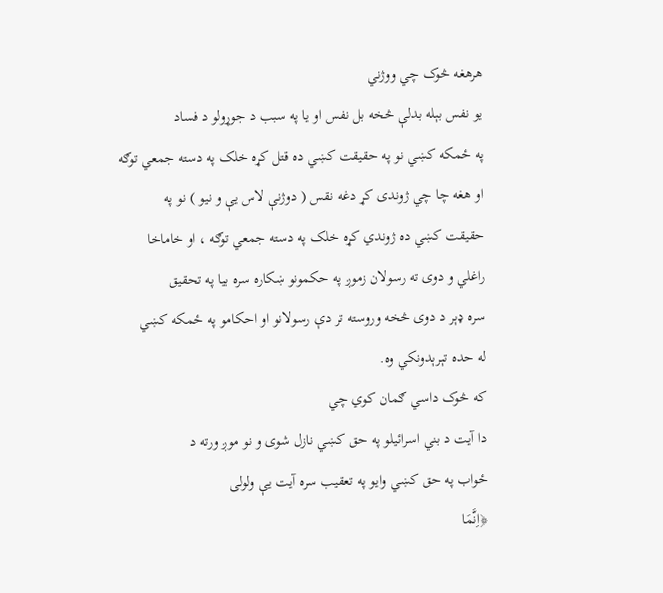هرهغه څوک چي ووژني
يو نفس بېله بدلې څخه بل نفس او يا په سبب د جوړولو د فساد
په ځمکه کښي نو په حقيقت کښي ده قتل کړه خلک په دسته جمعي توګه
او هغه چا چي ژوندى کړ دغه نقس ( دوژنې لاس يې و نيو ) نو په
حقيقت کښي ده ژوندي کړه خلک په دسته جمعي توګه ، او خاماخا
راغلي و دوى ته رسولان زموږ په حکمونو ښکاره سره بيا په تحقيق
سره ډېر د دوى څخه وروسته تر دې رسولانو او احکامو په ځمکه کښي
له حده تېرېدونکي وه.
که څوک داسي ګمان کوي چي
دا آيت د بني اسرائيلو په حق کښي نازل شوى و نو موږ ورته د
ځواب په حق کښي وايو په تعقيب سره آيت يې ولولى
﴿اِنَّمَا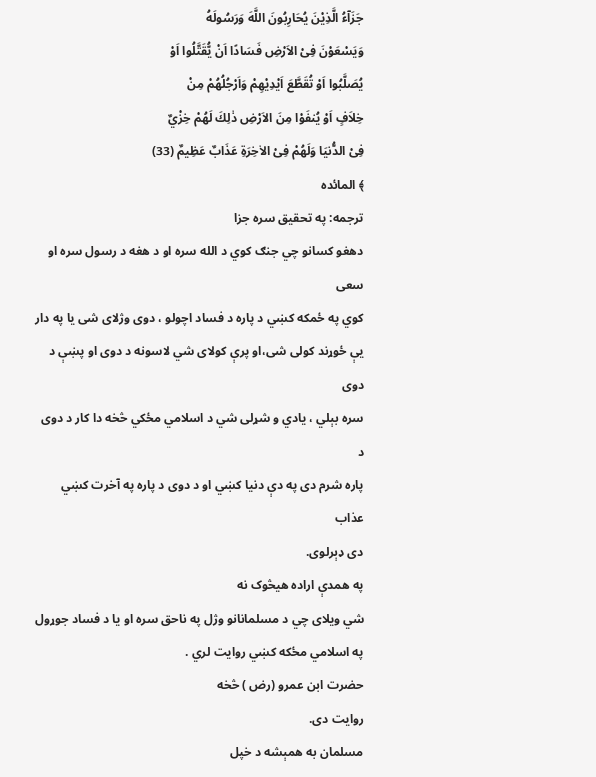جَزَاۤءُ الَّذِيْنَ يُحَارِبُونَ اللَّهَ وَرَسُولَهُ
وَيَسْعَوْنَ فِىْ الاَرْضِ فَسَادًا اَنْ يُّقَتَّلُوا اَوْ
يُصَلَّبُوا اَوْ تُقَطَّعَ اَيْدِيْهِمْ وَاَرْجُلُهُمْ مِنْ
خِلاَفٍ اَوْ يُنفَوْا مِنَ الاَرْضِ ذٰلِكَ لَهُمْ خِزْيٌ
فِىْ الدُّنيَا وَلَهُمْ فِىْ الاٰخِرَةِ عَذَابٌ عَظِيمٌ (33)
﴾ المائده
ترجمه: په تحقيق سره جزا
دهغو کسانو چي جنګ کوي د الله سره او د هغه د رسول سره او سعى
کوي په ځمکه کښي د پاره د فساد اچولو ، دوى وژلاى شى يا په دار
يې ځوړند کولى شى،او پرې کولاى شي لاسونه د دوى او پښې د دوى
سره بېلي ، يادي و شړلى شي د اسلامي مځکي څخه دا کار د دوى د
پاره شرم دى په دې دنيا کښي او د دوى د پاره په آخرت کښي عذاب
دى ډېرلوى.
په همدې اراده هيڅوک نه
شي ويلاى چي د مسلمانانو وژل په ناحق سره او يا د فساد جوړول
په اسلامي مځکه کښي روايت لري .
حضرت ابن عمرو (رض ) څخه
روايت دى.
مسلمان به همېشه د خپل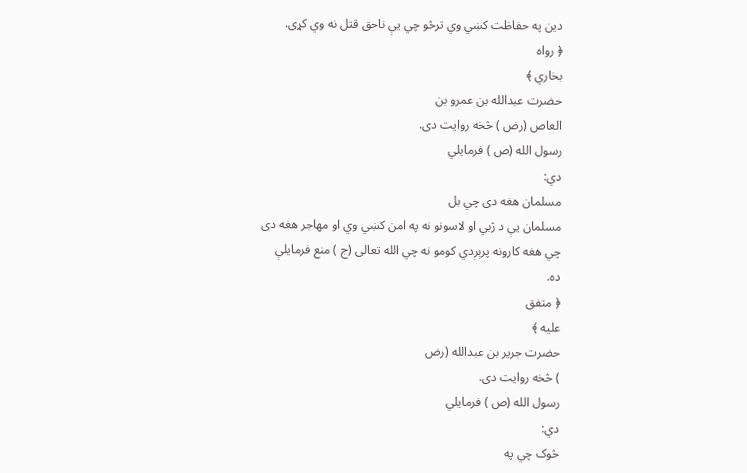دين په حفاظت کښي وي ترڅو چي يې ناحق قتل نه وي کړى.
﴿ رواه
بخاري ﴾
حضرت عبدالله بن عمرو بن
العاص (رض ) څخه روايت دى.
رسول الله (ص ) فرمايلي
دي:
مسلمان هغه دى چي بل
مسلمان يې د ژبي او لاسونو نه په امن کښي وي او مهاجر هغه دى
چي هغه کارونه پرېږدي کومو نه چي الله تعالى (ج ) منع فرمايلې
ده.
﴿ متفق
عليه ﴾
حضرت جرير بن عبدالله (رض
) څخه روايت دى.
رسول الله (ص ) فرمايلي
دي:
څوک چي په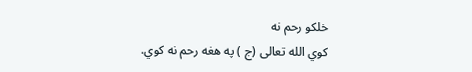خلکو رحم نه
کوي الله تعالى (ج ) په هغه رحم نه کوي.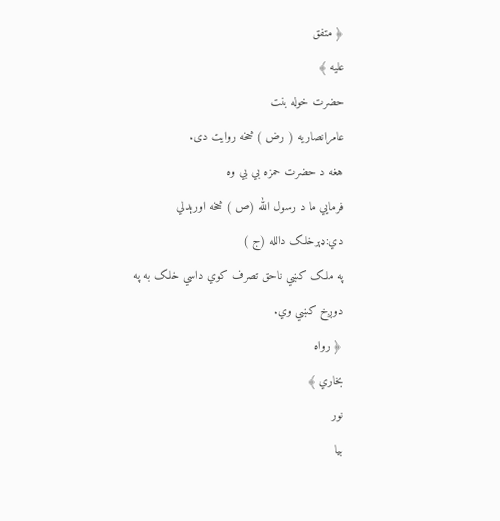﴿ متفق
عليه ﴾
حضرت خوله بنت
عامرانصاريه ( رض ) څخه روايت دى.
هغه د حضرت حمزه بي بي وه
فرمايي ما د رسول الله (ص ) څخه اورېدلي دي:ډېرخلک دالله (ج )
په ملک کښي ناحق تصرف کوي داسي خلک به په دوږخ کښي وي.
﴿ رواه
بخاري ﴾
نور
بيا